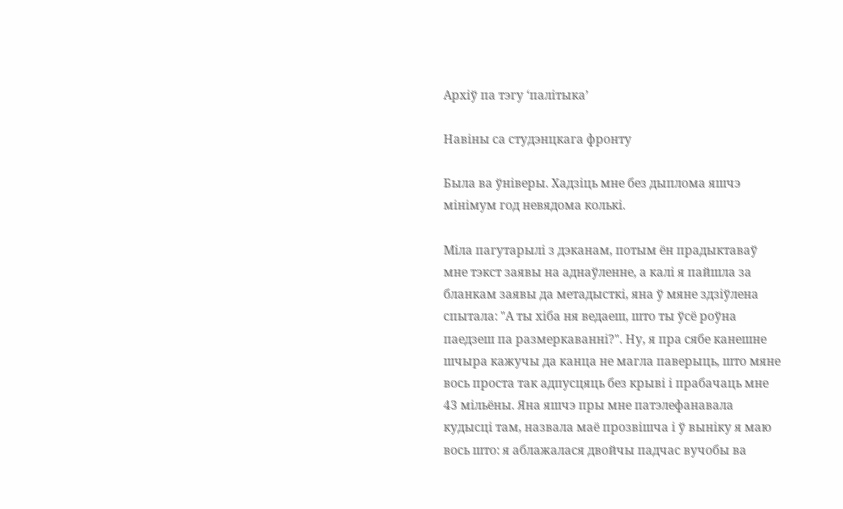Архіў па тэгу ‘палітыка’

Навіны са студэнцкага фронту

Была ва ўніверы. Хадзіць мне без дыплома яшчэ мінімум год невядома колькі.

Міла пагутарылі з дэканам, потым ён прадыктаваў мне тэкст заявы на аднаўленне, а калі я пайшла за бланкам заявы да метадысткі, яна ў мяне здзіўлена спытала: "А ты хіба ня ведаеш, што ты ўсё роўна паедзеш па размеркаванні?". Ну, я пра сябе канешне шчыра кажучы да канца не магла паверыць, што мяне вось проста так адпусцяць без крыві і прабачаць мне 43 мільёны. Яна яшчэ пры мне патэлефанавала кудысці там, назвала маё прозвішча і ў выніку я маю вось што: я аблажалася двойчы падчас вучобы ва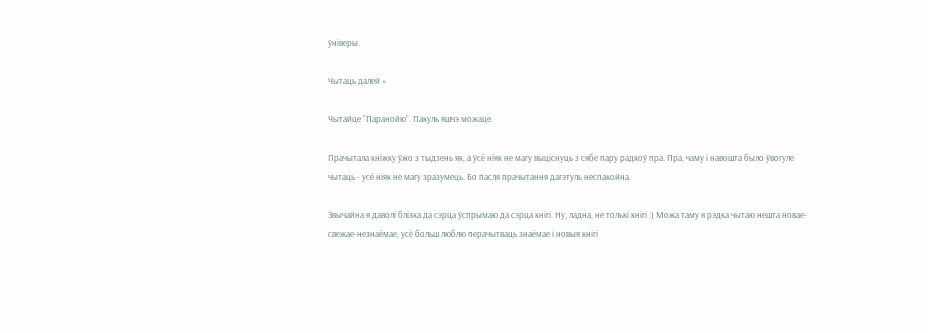ўніверы.

Чытаць далей »

Чытайце “Паранойю”. Пакуль яшчэ можаце.

Прачытала кніжку ўжо з тыдзень як, а ўсё ніяк не магу выціснуць з сябе пару радкоў пра. Пра, чаму і навошта было ўвогуле чытаць - усё ніяк не магу зразумець. Бо пасля прачытання дагэтуль неспакойна.

Звычайна я даволі блізка да сэрца ўспрымаю да сэрца кнігі. Ну, ладна, не толькі кнігі :) Можа таму я рэдка чытаю нешта новае-свежае-незнаёмае, усё больш люблю перачытваць знаёмае і новыя кнігі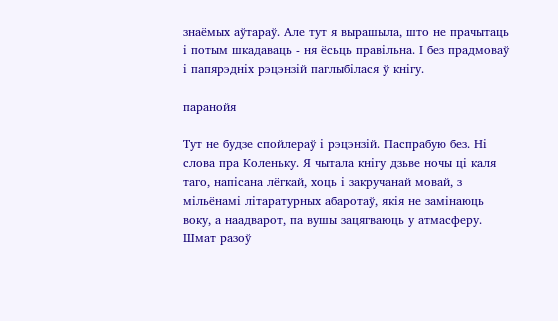знаёмых аўтараў. Але тут я вырашыла, што не прачытаць і потым шкадаваць - ня ёсьць правільна. І без прадмоваў і папярэдніх рэцэнзій паглыбілася ў кнігу.

паранойя

Тут не будзе спойлераў і рэцэнзій. Паспрабую без. Ні слова пра Коленьку. Я чытала кнігу дзьве ночы ці каля таго, напісана лёгкай, хоць і закручанай мовай, з мільёнамі літаратурных абаротаў, якія не замінаюць воку, а наадварот, па вушы зацягваюць у атмасферу.  Шмат разоў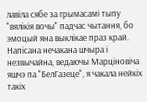лавіла сябе за грымасамі тыпу "вялікія вочы" падчас чытання, бо эмоцый яна выклікае праз край. Напісана нечакана шчыра і незвычайна, ведаючы Марціновіча яшчэ па "БелГазеце", я чакала нейкіх такіх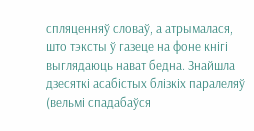спляценняў словаў, а атрымалася, што тэксты ў газеце на фоне кнігі выглядаюць нават бедна. Знайшла дзесяткі асабістых блізкіх паралеляў (вельмі спадабаўся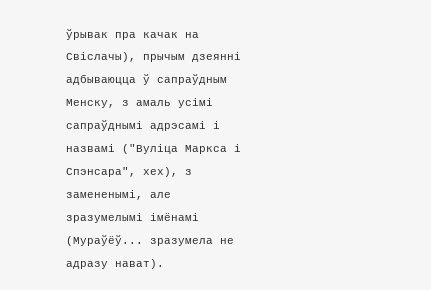ўрывак пра качак на Свіслачы), прычым дзеянні адбываюцца ў сапраўдным Менску, з амаль усімі сапраўднымі адрэсамі і назвамі ("Вуліца Маркса і Спэнсара", хех), з замененымі, але зразумелымі імёнамі (Мураўёў... зразумела не адразу нават).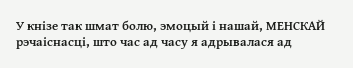У кнізе так шмат болю, эмоцый і нашай, МЕНСКАЙ рэчаіснасці, што час ад часу я адрывалася ад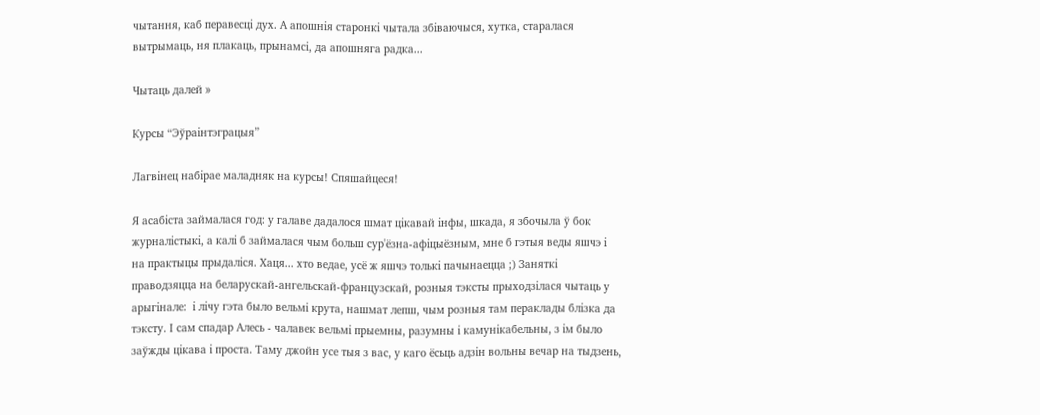чытання, каб перавесці дух. А апошнія старонкі чытала збіваючыся, хутка, старалася вытрымаць, ня плакаць, прынамсі, да апошняга радка...

Чытаць далей »

Курсы “Эўраінтэграцыя”

Лагвінец набірае маладняк на курсы! Спяшайцеся!

Я асабіста займалася год: у галаве дадалося шмат цікавай інфы, шкада, я збочыла ў бок журналістыкі, а калі б займалася чым больш сур'ёзна-афіцыёзным, мне б гэтыя веды яшчэ і на практыцы прыдаліся. Хаця... хто ведае, усё ж яшчэ толькі пачынаецца ;) Заняткі праводзяцца на беларускай-ангельскай-французскай, розныя тэксты прыходзілася чытаць у арыгінале:  і лічу гэта было вельмі крута, нашмат лепш, чым розныя там пераклады блізка да тэксту. І сам спадар Алесь - чалавек вельмі прыемны, разумны і камунікабельны, з ім было заўжды цікава і проста. Таму джойн усе тыя з вас, у каго ёсьць адзін вольны вечар на тыдзень,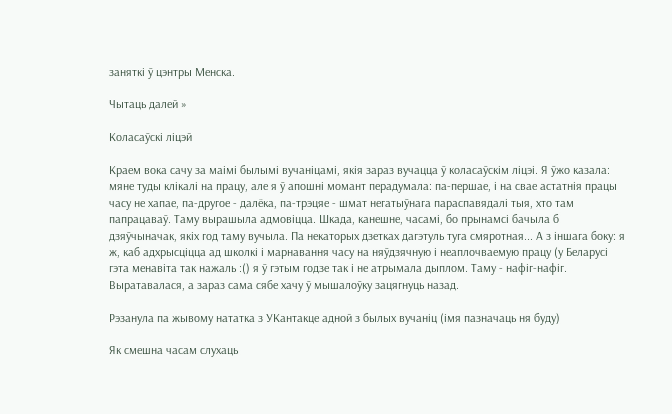заняткі ў цэнтры Менска.

Чытаць далей »

Коласаўскі ліцэй

Краем вока сачу за маімі былымі вучаніцамі, якія зараз вучацца ў коласаўскім ліцэі. Я ўжо казала: мяне туды клікалі на працу, але я ў апошні момант перадумала: па-першае, і на свае астатнія працы часу не хапае, па-другое - далёка, па-трэцяе - шмат негатыўнага параспавядалі тыя, хто там папрацаваў. Таму вырашыла адмовіцца. Шкада, канешне, часамі, бо прынамсі бачыла б дзяўчыначак, якіх год таму вучыла. Па некаторых дзетках дагэтуль туга смяротная... А з іншага боку: я ж, каб адхрысціцца ад школкі і марнавання часу на няўдзячную і неаплочваемую працу (у Беларусі гэта менавіта так нажаль :() я ў гэтым годзе так і не атрымала дыплом. Таму - нафіг-нафіг. Выратавалася, а зараз сама сябе хачу ў мышалоўку зацягнуць назад.

Рэзанула па жывому нататка з УКантакце адной з былых вучаніц (імя пазначаць ня буду)

Як смешна часам слухаць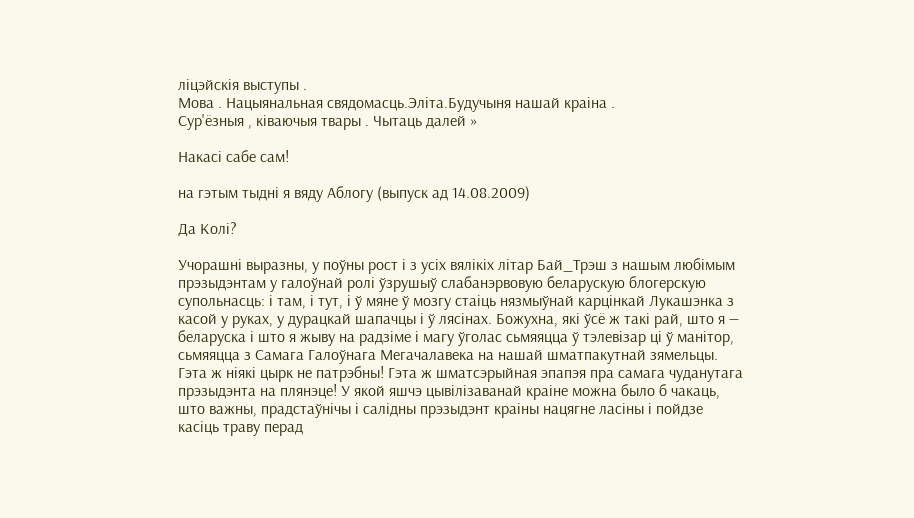ліцэйскія выступы .
Мова . Нацыянальная свядомасць.Эліта.Будучыня нашай краіна .
Сур'ёзныя , ківаючыя твары . Чытаць далей »

Накасі сабе сам!

на гэтым тыдні я вяду Аблогу (выпуск ад 14.08.2009)

Да Колі?

Учорашні выразны, у поўны рост і з усіх вялікіх літар Бай_Трэш з нашым любімым прэзыдэнтам у галоўнай ролі ўзрушыў слабанэрвовую беларускую блогерскую супольнасць: і там, і тут, і ў мяне ў мозгу стаіць нязмыўнай карцінкай Лукашэнка з касой у руках, у дурацкай шапачцы і ў лясінах. Божухна, які ўсё ж такі рай, што я — беларуска і што я жыву на радзіме і магу ўголас сьмяяцца ў тэлевізар ці ў манітор, сьмяяцца з Самага Галоўнага Мегачалавека на нашай шматпакутнай зямельцы. Гэта ж ніякі цырк не патрэбны! Гэта ж шматсэрыйная эпапэя пра самага чуданутага прэзыдэнта на плянэце! У якой яшчэ цывілізаванай краіне можна было б чакаць, што важны, прадстаўнічы і салідны прэзыдэнт краіны нацягне ласіны і пойдзе касіць траву перад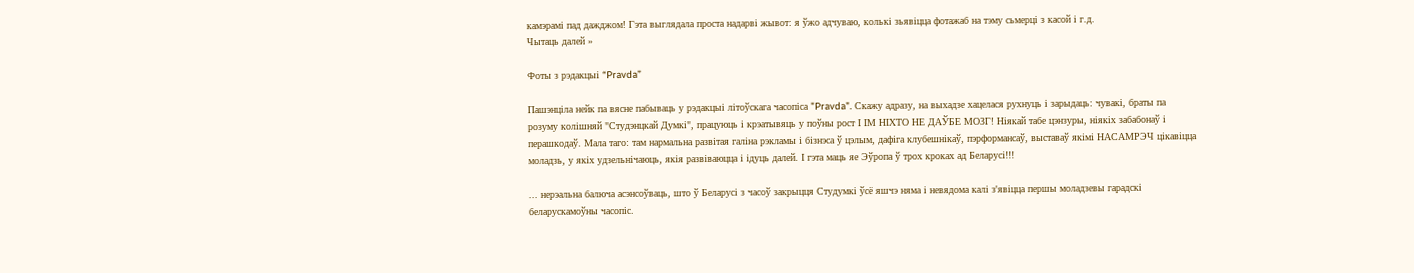камэрамі пад дажджом! Гэта выглядала проста надарві жывот: я ўжо адчуваю, колькі зьявіцца фотажаб на тэму сьмерці з касой і г.д.
Чытаць далей »

Фоты з рэдакцыі “Pravda”

Пашэнціла нейк па вясне пабываць у рэдакцыі літоўскага часопіса "Pravda". Скажу адразу, на выхадзе хацелася рухнуць і зарыдаць: чувакі, браты па розуму колішняй "Студэнцкай Думкі", працуюць і крэатывяць у поўны рост І ІМ НІХТО НЕ ДАЎБЕ МОЗГ! Ніякай табе цэнзуры, ніякіх забабонаў і перашкодаў. Мала таго: там нармальна развітая галіна рэкламы і бізнэса ў цэлым, дафіга клубешнікаў, пэрформансаў, выставаў якімі НАСАМРЭЧ цікавіцца моладзь, у якіх удзельнічаюць, якія развіваюцца і ідуць далей. І гэта маць яе Эўропа ў трох кроках ад Беларусі!!!

... нерэальна балюча асэнсоўваць, што ў Беларусі з часоў закрыцця Студумкі ўсё яшчэ няма і невядома калі з'явіцца першы моладзевы гарадскі беларускамоўны часопіс.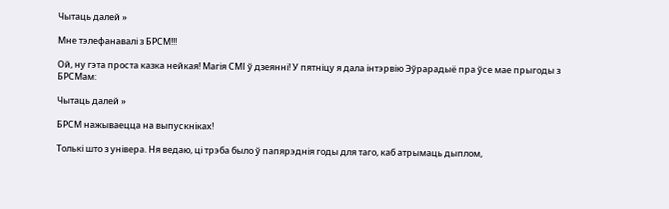Чытаць далей »

Мне тэлефанавалі з БРСМ!!!

Ой, ну гэта проста казка нейкая! Магія СМІ ў дзеянні! У пятніцу я дала інтэрвію Эўрарадыё пра ўсе мае прыгоды з БРСМам:

Чытаць далей »

БРСМ нажываецца на выпускніках!

Толькі што з універа. Ня ведаю, ці трэба было ў папярэднія годы для таго, каб атрымаць дыплом,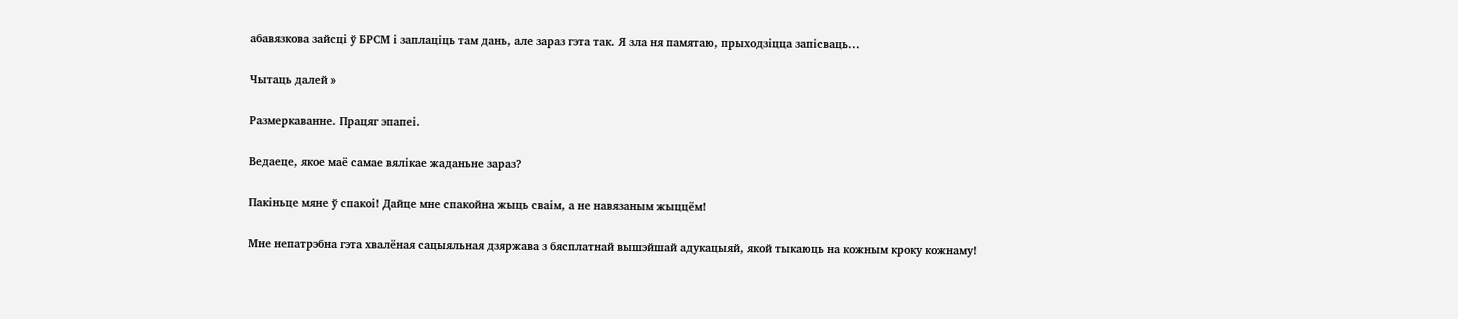абавязкова зайсці ў БРСМ і заплаціць там дань, але зараз гэта так. Я зла ня памятаю, прыходзіцца запісваць...

Чытаць далей »

Размеркаванне. Працяг эпапеі.

Ведаеце, якое маё самае вялікае жаданьне зараз?

Пакіньце мяне ў спакоі! Дайце мне спакойна жыць сваім, а не навязаным жыццём!

Мне непатрэбна гэта хвалёная сацыяльная дзяржава з бясплатнай вышэйшай адукацыяй, якой тыкаюць на кожным кроку кожнаму!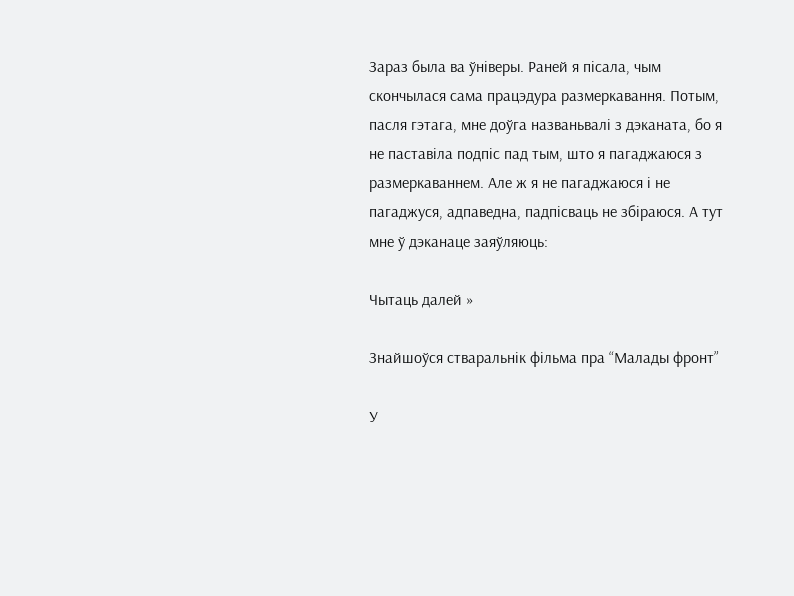Зараз была ва ўніверы. Раней я пісала, чым скончылася сама працэдура размеркавання. Потым, пасля гэтага, мне доўга названьвалі з дэканата, бо я не паставіла подпіс пад тым, што я пагаджаюся з размеркаваннем. Але ж я не пагаджаюся і не пагаджуся, адпаведна, падпісваць не збіраюся. А тут мне ў дэканаце заяўляюць:

Чытаць далей »

Знайшоўся стваральнік фільма пра “Малады фронт”

У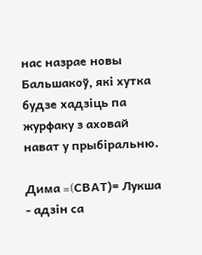нас назрае новы Бальшакоў, які хутка будзе хадзіць па журфаку з аховай нават у прыбіральню.

Дима =(CВАТ)= Лукша - адзін са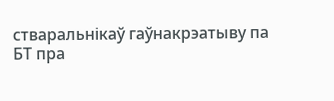стваральнікаў гаўнакрэатыву па БТ пра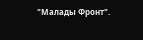"Малады Фронт".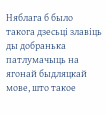Няблага б было такога дзесьці злавіць ды добранька патлумачыць на ягонай быдляцкай мове, што такое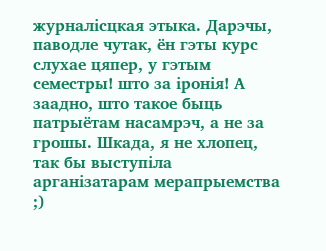журналісцкая этыка. Дарэчы, паводле чутак, ён гэты курс слухае цяпер, у гэтым семестры! што за іронія! А заадно, што такое быць патрыётам насамрэч, а не за грошы. Шкада, я не хлопец, так бы выступіла арганізатарам мерапрыемства ;)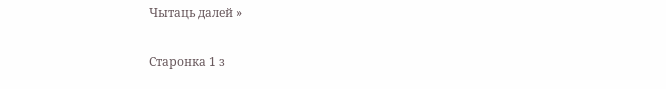Чытаць далей »

Старонка 1 з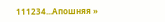111234...Апошняя »